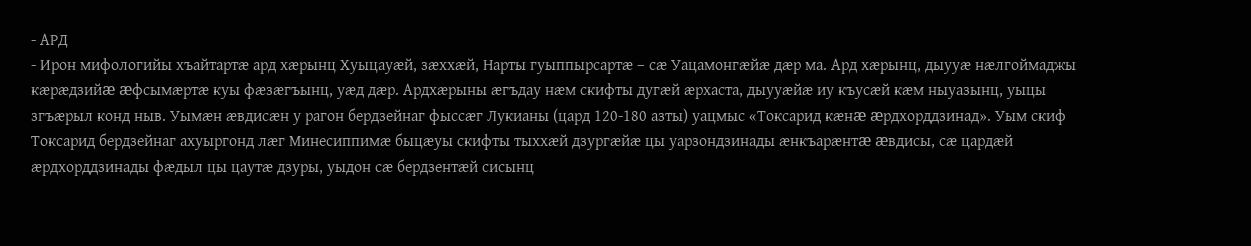- АРД
- Ирон мифологийы хъайтартæ ард хæрынц Хуыцауæй, зæххæй, Нарты гуыппырсартæ – сæ Уацамонгæйæ дæр ма. Ард хæрынц, дыууæ нæлгоймаджы кæрæдзийæ æфсымæртæ куы фæзæгъынц, уæд дæр. Ардхæрыны æгъдау нæм скифты дугæй æрхаста, дыууæйæ иу къусæй кæм ныуазынц, уыцы згъæрыл конд ныв. Уымæн æвдисæн у рагон бердзейнаг фыссæг Лукианы (цард 120-180 азты) уацмыс «Токсарид кæнæ æрдхорддзинад». Уым скиф Токсарид бердзейнаг ахуыргонд лæг Минесиппимæ быцæуы скифты тыххæй дзургæйæ цы уарзондзинады æнкъарæнтæ æвдисы, сæ цардæй æрдхорддзинады фæдыл цы цаутæ дзуры, уыдон сæ бердзентæй сисынц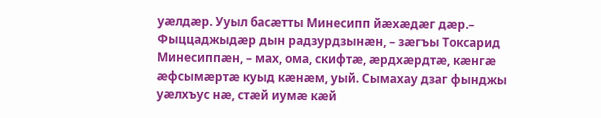уæлдæр. Ууыл басæтты Минесипп йæхæдæг дæр.– Фыццаджыдæр дын радзурдзынæн, – зæгъы Токсарид Минесиппæн, – мах, ома, скифтæ, æрдхæрдтæ, кæнгæ æфсымæртæ куыд кæнæм, уый. Сымахау дзаг фынджы уæлхъус нæ, стæй иумæ кæй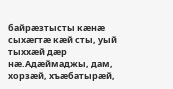байрæзтысты кæнæ сыхæгтæ кæй сты, уый тыххæй дæр нæ.Адæймаджы, дам, хорзæй, хъæбатырæй,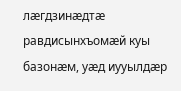лæгдзинæдтæ равдисынхъомæй куы базонæм, уæд иууылдæр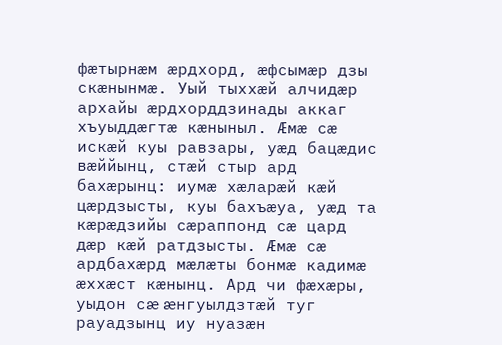фæтырнæм æрдхорд, æфсымæр дзы скæнынмæ. Уый тыххæй алчидæр архайы æрдхорддзинады аккаг хъуыддæгтæ кæныныл. Æмæ сæ искæй куы равзары, уæд бацæдис вæййынц, стæй стыр ард бахæрынц: иумæ хæларæй кæй цæрдзысты, куы бахъæуа, уæд та кæрæдзийы сæраппонд сæ цард дæр кæй ратдзысты. Æмæ сæ ардбахæрд мæлæты бонмæ кадимæ æххæст кæнынц. Ард чи фæхæры, уыдон сæ æнгуылдзтæй туг рауадзынц иу нуазæн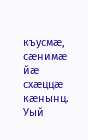къусмæ, сæнимæ йæ схæццæ кæнынц. Уый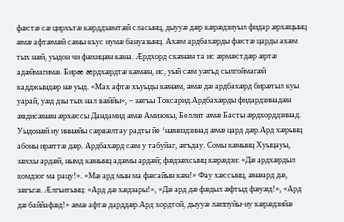фæстæ сæ цирхътæ кæрддзæмтæй сласынц, дыууæ дæр кæрæдзиуыл фидар æрхæцынц æмæ афтæмæй сæны къус иумæ бануазынц. Ахæм ардбахæрды фæстæ царды ахæм тых нæй, уыдон чи фæхицæн кæна. Æрдхорд скæнæн та ис æрмæстдæр æртæ адæймагимæ. Бирæ æрдхæрдтæ кæмæн, ис, уый сæм уæгъд сылгоймагæй кадджындæр нæ уыд. «Мах афтæ хъуыды кæнæм, æмæ дæ ардбахæрд бирæтыл куы уарай, уæд дзы тых нал вæййы», – зæгъы Токсарид.Ардбахæрды фидардзинадæн æвдисæнæн æрхæссы Дандамид æмæ Амизокы, Беллит æмæ Басты æрдхорддзинад. Уыдонæй иу иннæйы сæрвæлтау радты йе ‘нæниздзинад æмæ цард дæр.Ард хæрынц абоны ирæттæ дæр. Ардбахæрд сæм у табуйаг, æгъдау. Сомы кæнынц Хуыцауы, зæххы ардæй, нымд кæнынц адæмы ардæй; фæдзæхсынц кæрæдзи: «Дæ ардхæрдыл комдзог ма рацу!». «Мæ ард мын ма фæсайын кæн!» Фау хæссынц, æнæард дæ, зæгъгæ. Æлгъитынц: «Ард дæ хæдзары!», «Дæ ард дæ фæдыл æфтыд фæуæд!», «Ард дæ баййафæд!» æмæ афтæ дарддæр.Ард хордтой, дыууæ лæппуйы-иу кæрæдзийæ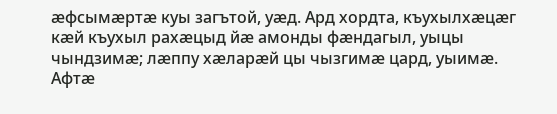æфсымæртæ куы загътой, уæд. Ард хордта, къухылхæцæг кæй къухыл рахæцыд йæ амонды фæндагыл, уыцы чындзимæ; лæппу хæларæй цы чызгимæ цард, уыимæ. Афтæ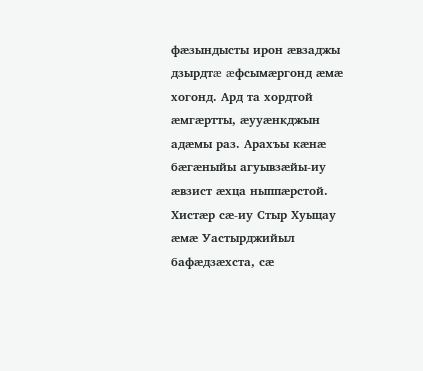фæзындысты ирон æвзаджы дзырдтæ æфсымæргонд æмæ хогонд. Ард та хордтой æмгæртты, æууæнкджын адæмы раз. Арахъы кæнæ бæгæныйы агуывзæйы-иу æвзист æхца ныппæрстой. Хистæр сæ-иу Стыр Хуыцау æмæ Уастырджийыл бафæдзæхста, сæ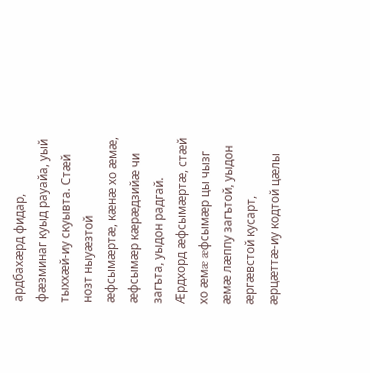ардбахæрд фидар, фæзминаг куыд рауайа, уый тыххæй-иу скуывта. Стæй нозт ныуæзтой æфсымæртæ, кæнæ хо æмæ, æфсымæр кæрæдзийæ чи загъта, уыдон радгай. Æрдхорд æфсымæртæ, стæй хо æмæ æфсымæр цы чызг æмæ лæппу загътой, уыдон æргæвстой кусарт, æрцæттæ-иу кодтой цæлы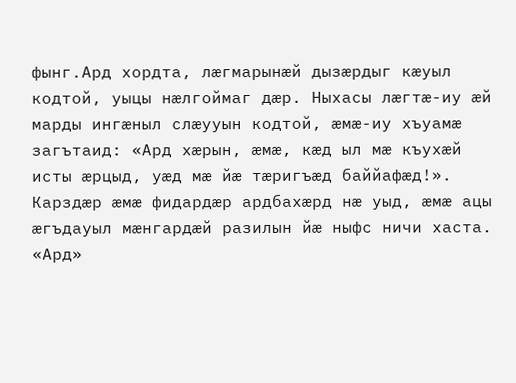фынг.Ард хордта, лæгмарынæй дызæрдыг кæуыл кодтой, уыцы нæлгоймаг дæр. Ныхасы лæгтæ-иу æй марды ингæныл слæууын кодтой, æмæ-иу хъуамæ загътаид: «Ард хæрын, æмæ, кæд ыл мæ къухæй исты æрцыд, уæд мæ йæ тæригъæд баййафæд!». Карздæр æмæ фидардæр ардбахæрд нæ уыд, æмæ ацы æгъдауыл мæнгардæй разилын йæ ныфс ничи хаста. «Ард»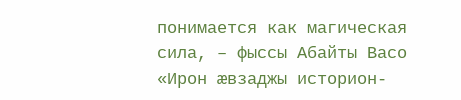понимается как магическая сила, – фыссы Абайты Васо «Ирон æвзаджы историон-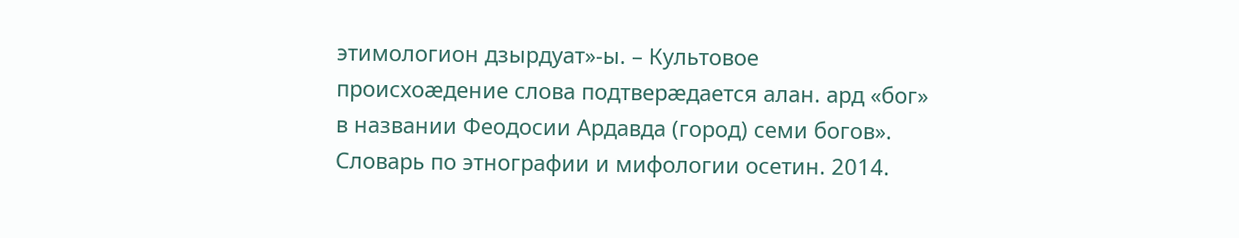этимологион дзырдуат»-ы. – Культовое происхоæдение слова подтверæдается алан. ард «бог» в названии Феодосии Ардавда (город) семи богов».
Словарь по этнографии и мифологии осетин. 2014.